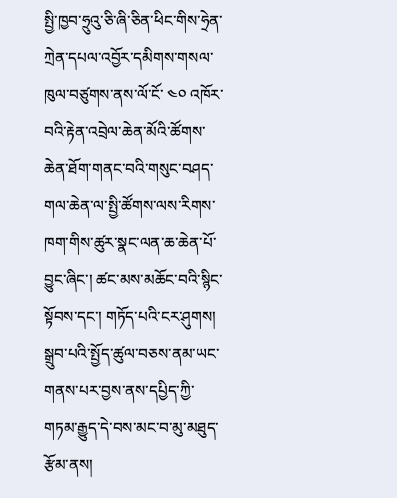སྤྱི་ཁྱབ་ཧྲུའུ་ཅི་ཞི་ཅིན་ཕིང་གིས་ཧྲེན་ཀྲེན་དཔལ་འབྱོར་དམིགས་གསལ་ཁུལ་བཙུགས་ནས་ལོ་ངོ་ ༤༠ འཁོར་བའི་རྟེན་འབྲེལ་ཆེན་མོའི་ཚོགས་ཆེན་ཐོག་གནང་བའི་གསུང་བཤད་གལ་ཆེན་ལ་སྤྱི་ཚོགས་ལས་རིགས་ཁག་གིས་ཚུར་སྣང་ལན་ཆ་ཆེན་པོ་བྱུང་ཞིང་། ཚང་མས་མཆོང་བའི་སྙིང་སྟོབས་དང་། གཏོད་པའི་ངར་ཤུགས། སྒྲུབ་པའི་སྤྱོད་ཚུལ་བཅས་ནམ་ཡང་གནས་པར་བྱས་ནས་དཔྱིད་ཀྱི་གཏམ་རྒྱུད་དེ་བས་མང་བ་མུ་མཐུད་རྩོམ་ནས།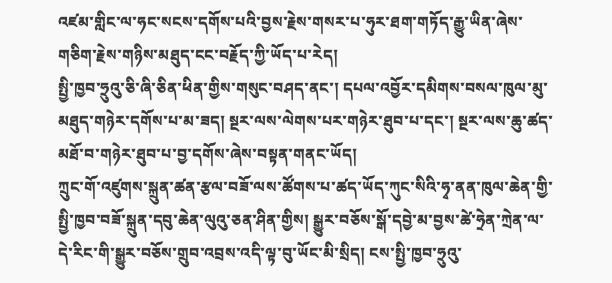འཛམ་གླིང་ལ་ཧང་སངས་དགོས་པའི་བྱས་རྗེས་གསར་པ་ཧུར་ཐག་གཏོད་རྒྱུ་ཡིན་ཞེས་གཅིག་རྗེས་གཉིས་མཐུད་ངང་བརྗོད་ཀྱི་ཡོད་པ་རེད།
སྤྱི་ཁྱབ་ཧྲུའུ་ཅི་ཞི་ཅིན་ཕིན་གྱིས་གསུང་བཤད་ནང་། དཔལ་འབྱོར་དམིགས་བསལ་ཁུལ་མུ་མཐུད་གཉེར་དགོས་པ་མ་ཟད། སྔར་ལས་ལེགས་པར་གཉེར་ཐུབ་པ་དང་། སྔར་ལས་ཆུ་ཚད་མཐོ་བ་གཉེར་ཐུབ་པ་བྱ་དགོས་ཞེས་བསྟན་གནང་ཡོད།
ཀྲུང་གོ་འཛུགས་སྐྲུན་ཚན་རྩལ་བཟོ་ལས་ཚོགས་པ་ཚད་ཡོད་ཀུང་སིའི་ཧྭ་ནན་ཁུལ་ཆེན་གྱི་སྤྱི་ཁྱབ་བཟོ་སྐྲུན་དབུ་ཆེན་ལུའུ་ཅན་ཤིན་གྱིས། སྒྱུར་བཅོས་སྒོ་དབྱེ་མ་བྱས་ཚེ་ཧྲེན་ཀྲེན་ལ་དེ་རིང་གི་སྒྱུར་བཅོས་གྲུབ་འབྲས་འདི་ལྟ་བུ་ཡོང་མི་སྲིད། ངས་སྤྱི་ཁྱབ་ཧྲུའུ་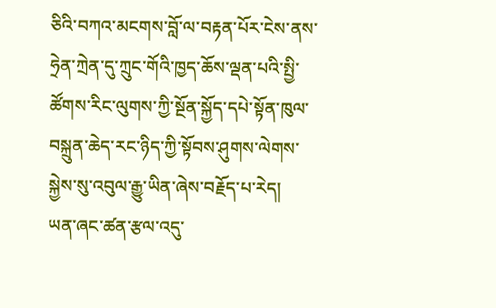ཅིའི་བཀའ་མངགས་བློ་ལ་བརྟན་པོར་ངེས་ནས་ཧྲེན་ཀྲེན་དུ་ཀྲུང་གོའི་ཁྱད་ཆོས་ལྡན་པའི་སྤྱི་ཚོགས་རིང་ལུགས་ཀྱི་སྔོན་སྐྱོད་དཔེ་སྟོན་ཁུལ་བསྐྲུན་ཆེད་རང་ཉིད་ཀྱི་སྟོབས་ཤུགས་ལེགས་སྐྱེས་སུ་འབུལ་རྒྱུ་ཡིན་ཞེས་བརྗོད་པ་རེད།
ཡན་ཞང་ཚན་རྩལ་འདུ་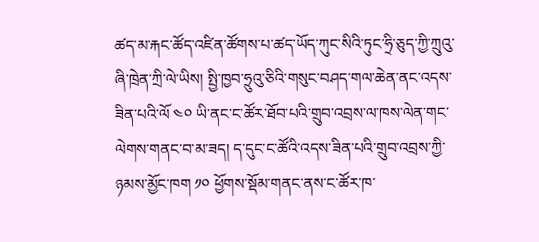ཚད་མ་རྐང་ཚོད་འཛིན་ཚོགས་པ་ཚད་ཡོད་ཀུང་སིའི་ཏུང་ཧྲི་ཅུད་ཀྱི་ཀྲུའུ་ཞི་ཁྲེན་ཀྲི་ལེ་ཡིས། སྤྱི་ཁྱབ་ཧྲུའུ་ཅིའི་གསུང་བཤད་གལ་ཆེན་ནང་འདས་ཟིན་པའི་ལོ ༤༠ ཡི་ནང་ང་ཚོར་ཐོབ་པའི་གྲུབ་འབྲས་ལ་ཁས་ལེན་གང་ལེགས་གནང་བ་མ་ཟད། ད་དུང་ང་ཚོའི་འདས་ཟིན་པའི་གྲུབ་འབྲས་ཀྱི་ཉམས་མྱོང་ཁག ༡༠ ཕྱོགས་སྡོམ་གནང་ནས་ང་ཚོར་ཁ་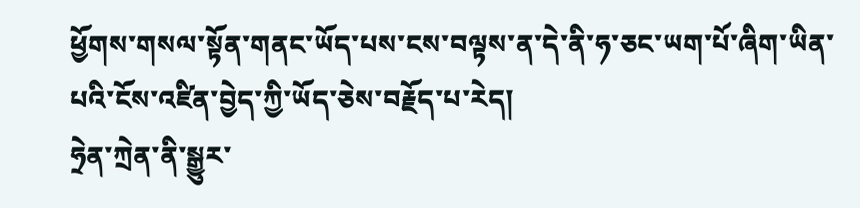ཕྱོགས་གསལ་སྟོན་གནང་ཡོད་པས་ངས་བལྟས་ན་དེ་ནི་ཧ་ཅང་ཡག་པོ་ཞིག་ཡིན་པའི་ངོས་འཛིན་བྱེད་ཀྱི་ཡོད་ཅེས་བརྗོད་པ་རེད།
ཧྲེན་ཀྲེན་ནི་སྒྱུར་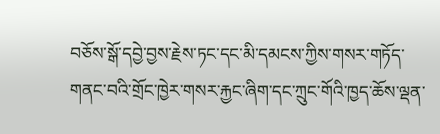བཅོས་སྒོ་དབྱེ་བྱས་རྗེས་ཏང་དང་མི་དམངས་ཀྱིས་གསར་གཏོད་གནང་བའི་གྲོང་ཁྱེར་གསར་རྐྱང་ཞིག་དང་ཀྲུང་གོའི་ཁྱད་ཆོས་ལྡན་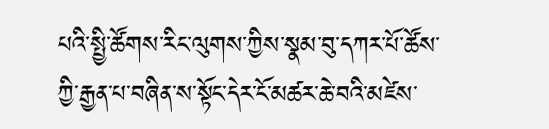པའི་སྤྱི་ཚོགས་རིང་ལུགས་ཀྱིས་སྣམ་བུ་དཀར་པོ་ཚོས་ཀྱི་རྒྱན་པ་བཞིན་ས་སྟོང་དེར་ངོ་མཚར་ཆེ་བའི་མཛེས་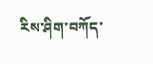རིས་ཤིག་བཀོད་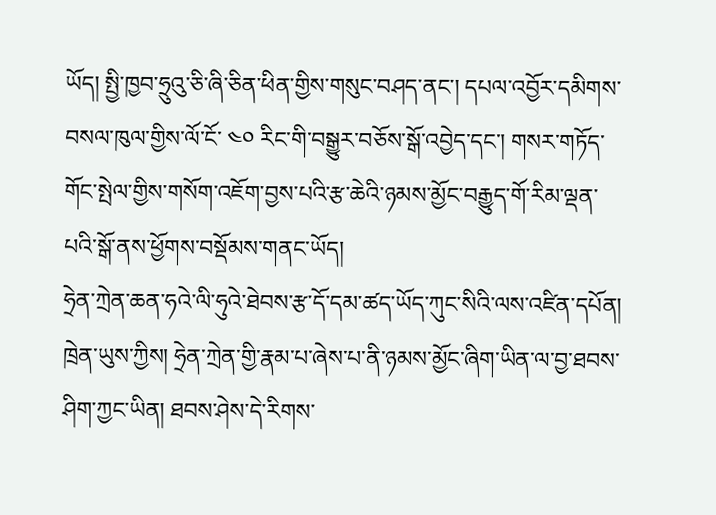ཡོད། སྤྱི་ཁྱབ་ཧྲུའུ་ཅི་ཞི་ཅིན་ཕིན་གྱིས་གསུང་བཤད་ནང་། དཔལ་འབྱོར་དམིགས་བསལ་ཁུལ་གྱིས་ལོ་ངོ་ ༤༠ རིང་གི་བསྒྱུར་བཅོས་སྒོ་འབྱེད་དང་། གསར་གཏོད་གོང་སྤེལ་གྱིས་གསོག་འཇོག་བྱས་པའི་རྩ་ཆེའི་ཉམས་མྱོང་བརྒྱུད་གོ་རིམ་ལྡན་པའི་སྒོ་ནས་ཕྱོགས་བསྡོམས་གནང་ཡོད།
ཧྲེན་ཀྲེན་ཆན་ཧའེ་ལི་ཧུའེ་ཐེབས་རྩ་དོ་དམ་ཚད་ཡོད་ཀུང་སིའི་ལས་འཛིན་དཔོན། ཁྲེན་ཡུས་ཀྱིས། ཧྲེན་ཀྲེན་གྱི་རྣམ་པ་ཞེས་པ་ནི་ཉམས་མྱོང་ཞིག་ཡིན་ལ་བྱ་ཐབས་ཤིག་ཀྱང་ཡིན། ཐབས་ཤེས་དེ་རིགས་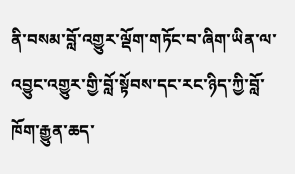ནི་བསམ་བློ་འགྱུར་ལྡོག་གཏོང་བ་ཞིག་ཡིན་ལ་འབྱུང་འགྱུར་གྱི་བློ་སྟོབས་དང་རང་ཉིད་ཀྱི་བློ་ཁོག་རྒྱུན་ཆད་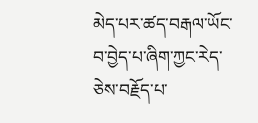མེད་པར་ཚད་བརྒལ་ཡོང་བ་བྱེད་པ་ཞིག་ཀྱང་རེད་ཅེས་བརྗོད་པ་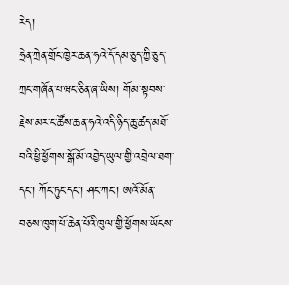རེད།
ཧྲེན་ཀྲེན་གྲོང་ཁྱེར་ཆན་ཧའེ་དོ་དམ་ཅུད་ཀྱི་ཅུད་ཀྲང་གཞོན་པ་ཝང་ཅིན་ཞ་ཡིས། གོམ་སྟབས་རྗེས་མར་ང་ཚོས་ཆན་ཧའེ་འདི་ཉིད་ཆུ་ཚད་མཐོ་བའི་ཕྱི་ཕྱོགས་སྒོ་མོ་འབྱེད་ཡུལ་གྱི་འབྲེལ་ཐག་དང་། ཀོང་ཏུང་དང་། ཤང་ཀང་། ཨའོ་མོན་བཅས་ཁུག་པོ་ཆེན་པོའི་ཁུལ་གྱི་ཕྱོགས་ཡོངས་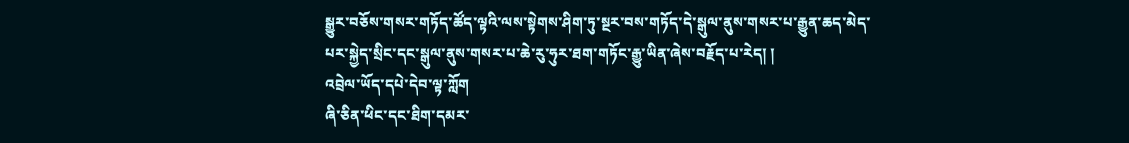སྒྱུར་བཅོས་གསར་གཏོད་ཚོད་ལྟའི་ལས་སྟེགས་ཤིག་ཏུ་སྔར་བས་གཏོད་དེ་སྒུལ་ནུས་གསར་པ་རྒྱུན་ཆད་མེད་པར་སྐྱེད་སྲིང་དང་སྒུལ་ནུས་གསར་པ་ཆེ་རུ་ཧུར་ཐག་གཏོང་རྒྱུ་ཡིན་ཞེས་བརྗོད་པ་རེད། །
འབྲེལ་ཡོད་དཔེ་དེབ་ལྟ་ཀློག
ཞི་ཅིན་ཕིང་དང་ཐིག་དམར་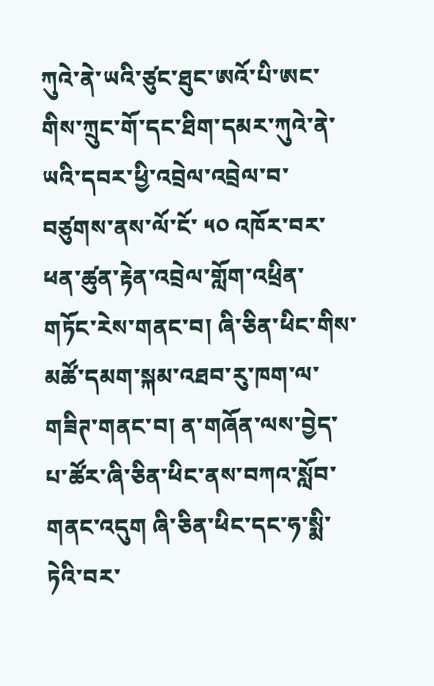ཀུའེ་ནེ་ཡའི་ཙུང་ཐུང་ཨའོ་པི་ཨང་གིས་ཀྲུང་གོ་དང་ཐིག་དམར་ཀུའེ་ནེ་ཡའི་དབར་ཕྱི་འབྲེལ་འབྲེལ་བ་བཙུགས་ནས་ལོ་ངོ་ ༥༠ འཁོར་བར་ཕན་ཚུན་རྟེན་འབྲེལ་གློག་འཕྲིན་གཏོང་རེས་གནང་བ། ཞི་ཅིན་ཕིང་གིས་མཚོ་དམག་སྐམ་འཐབ་རུ་ཁག་ལ་གཟིཊ་གནང་བ། ན་གཞོན་ལས་བྱེད་པ་ཚོར་ཞི་ཅིན་ཕིང་ནས་བཀའ་སློབ་གནང་འདུག ཞི་ཅིན་ཕིང་དང་ཧ་སྨི་ཏེའི་བར་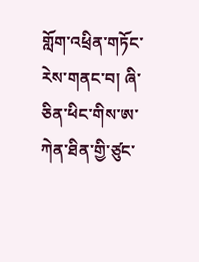གློག་འཕྲིན་གཏོང་རེས་གནང་བ། ཞི་ཅིན་ཕིང་གིས་ཨ་ཀེན་ཐིན་གྱི་ཙུང་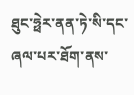ཐུང་ཧྥེར་ནན་ཏེ་སི་དང་ཞལ་པར་ཐོག་ནས་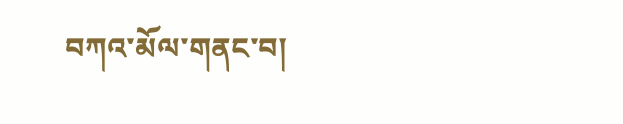བཀའ་མོལ་གནང་བ།